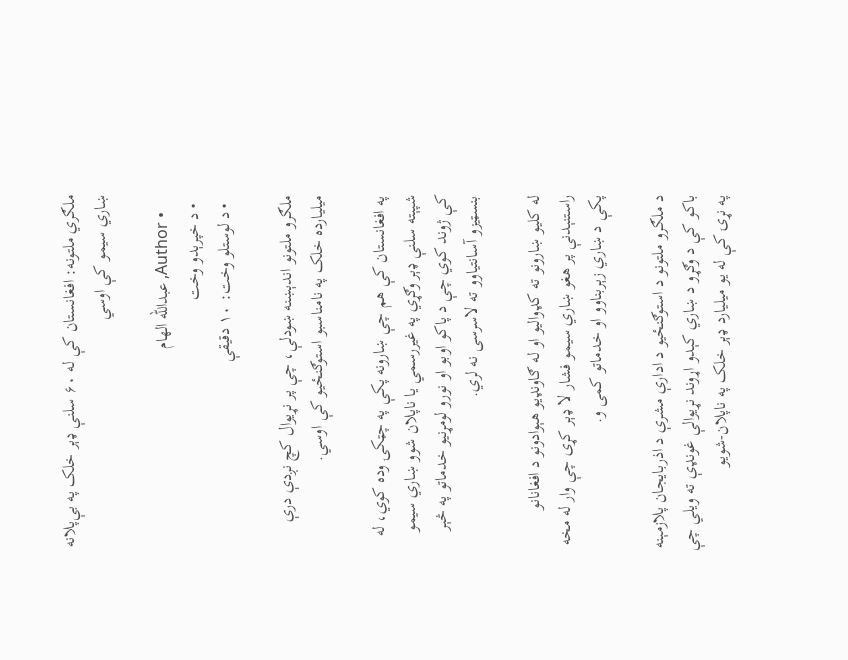ملګري ملتونه: افغانستان کې له ۶۰ سلنې ډېر خلک په بې‌پلانه ښاري سیمو کې اوسي

    • Author, عبدالله الهام
  • د خپرېدو وخت
  • د لوستلو وخت: ۱۰ دقیقې

ملګرو ملتونو اندېښنه ښودلې، چې پر نړیوال کچ نږدې درې میلیارده خلک په نامناسبو استوګنځیو کې اوسي.

په افغانستان کې هم چې ښارونه پکې په چټکۍ وده کوي، له شپېته سلنې ډېر وګړي په غیررسمي یا ناپلان شوو ښاري سیمو کې ژوند کوي چې د پاکو اوبو او نورو لومړنیو خدماتو په څېر بنسټیزو آسانتیاوو ته لاسرسی نه لري.

له کلیو ښارونو ته کډواليو او له ګاونډیو هېوادونو د افغانانو راستنېدنې پر هغو ښاري سیمو فشار لا ډېر کړی چې وار له مخه پکې د ښاري زېربناوو او خدماتو کمی و.

د ملګرو ملتونو د استوګنځیو د ادارې مشرې د اذربایجان پلازمېنه باکو کې د وګړو د ښاري کېدو اړوند نړیوالې غونډې ته ویلي چې په نړۍ کې له یو میلیارد ډېر خلک په ناپلان-شویو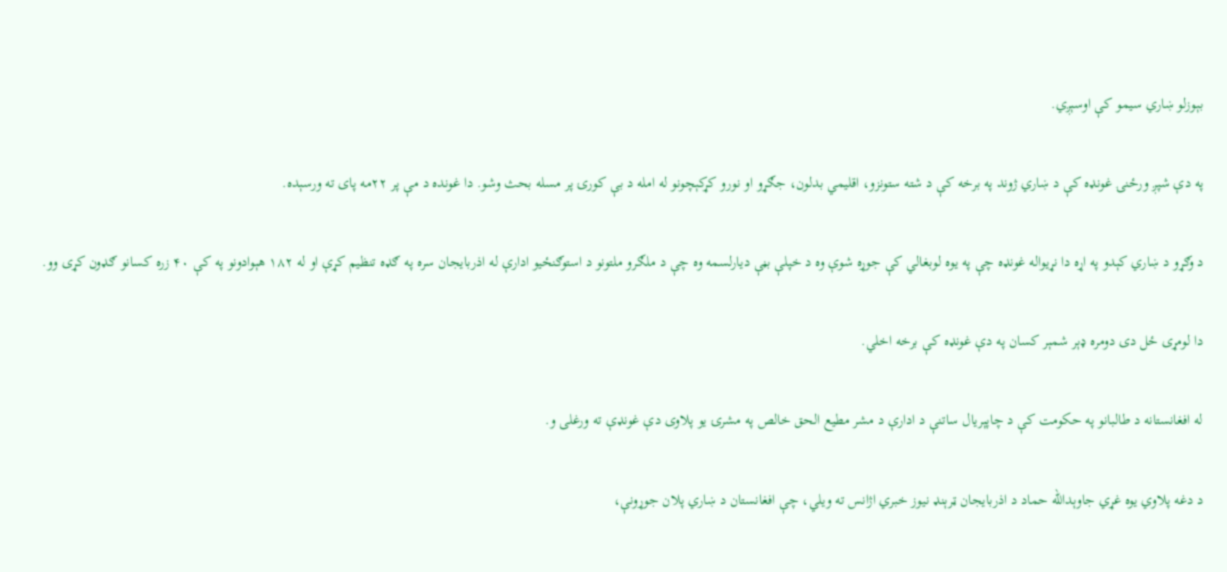بېوزلو ښاري سیمو کې اوسېږي.

په دې شپږ ورځنۍ غونډه کې د ښاري ژوند په برخه کې د شته ستونزو، اقلیمي بدلون، جګړو او نورو کړکېچونو له امله د بې کورۍ پر مسله بحث وشو. دا غونده د مې پر ۲۲مه پای ته ورسېده.

د وګړو د ښاري کېدو په اړه دا نړیواله غونډه چې په یوه لوبغالي کې جوړه شوې وه د خپلې بڼې دیارلسمه وه چې د ملګرو ملتونو د استوګنځیو ادارې له اذربایجان سره په ګډه تنظیم کړې او له ۱۸۲ هېوادونو په کې ۴۰ زره کسانو ګډون کړی وو.

دا لومړی ځل دی دومره ډېر شمېر کسان په دې غونډه کې برخه اخلي.

له افغانستانه د طالبانو په حکومت کې د چاپېریال ساتنې د ادارې د مشر مطیع الحق خالص په مشرۍ یو پلاوی دې غونډې ته ورغلی و.

د دغه پلاوي یوه غړي جاوېدالله حماد د اذربایجان ټرېنډ نیوز خبري اژانس ته ویلي، چې افغانستان د ښاري پلان جوړونې،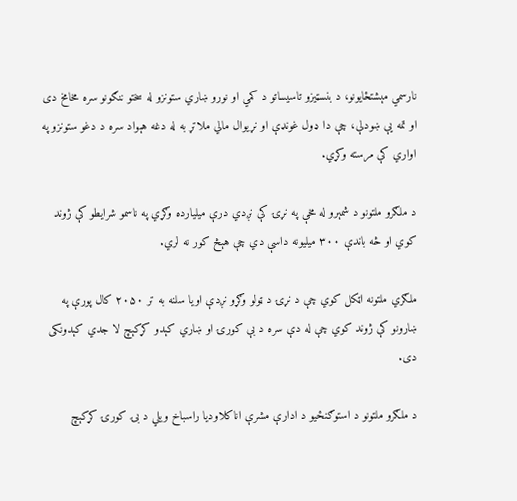نارسمي مېشتځایونو، د بنسټیزو تاسیساتو د کمي او نورو ښاري ستونزو له سختو ننګونو سره مخامخ دی او تمه یې ښودلې، چې دا ډول غونډې او نړیوال مالي ملاتړ به له دغه هېواد سره د دغو ستونزو په اواري کې مرسته وکړي.

د ملګرو ملتونو د شمېرو له مخې په نړۍ کې نږدي درې میلیارده وګړي په ناسمو شرایطو کې ژوند کوي او څه باندې ۳۰۰ میلیونه داسې دي چې هېڅ کور نه لري.

ملګري ملتونه اټکل کوي چې د نړۍ د ټولو وګړو نږدې اویا سلنه به تر ۲۰۵۰ کال پورې په ښارونو کې ژوند کوي چې له دې سره د بې کورۍ او ښاري کېدو کړکېچ لا جدي کېدونکی دی.

د ملګرو ملتونو د استوګنځیو د ادارې مشرې اناکلاودیا راسباخ ویلي د بۍ کورۍ کړکېچ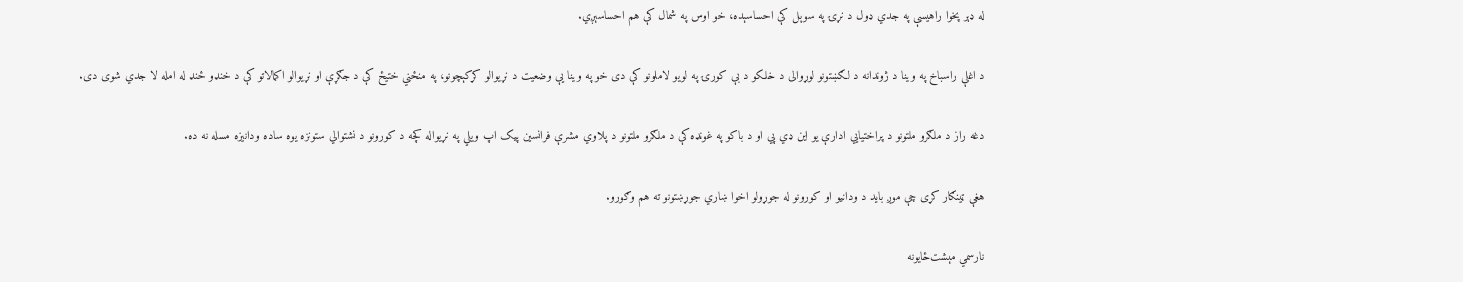له ډېر پخوا راهیسې په جدي ډول د نړۍ په سوېل کې احساسېده، خو اوس په شمال کې هم احساسېږي.

د اغلې راسباخ په وینا د ژوندانه د لګښتونو لوړوالی د خلکو د بې کورۍ په لویو لاملونو کې دی خو په وینا یې وضعیت د نړیوالو کړکېچونو، په منځني ختیځ کې د جګړې او نړیوالو اکمالاتو کې د خنډو ځنډ له امله لا جدي شوی دی.

دغه راز د ملګرو ملتونو د پراختیايي ادارې یو این ډي پي او د باکو په غونډه کې د ملګرو ملتونو د پلاوي مشرې فرانسین پیک اپ ویلي په نړیواله کچه د کورونو د نشتوالي ستونزه یوه ساده ودانیزه مسله نه ده.

هغې ټینګار کړی چې موږ باید د ودانیو او کورونو له جوړولو اخوا ښاري جوړښتونو ته هم وګورو.

نارسمي مېشت‌ځایونه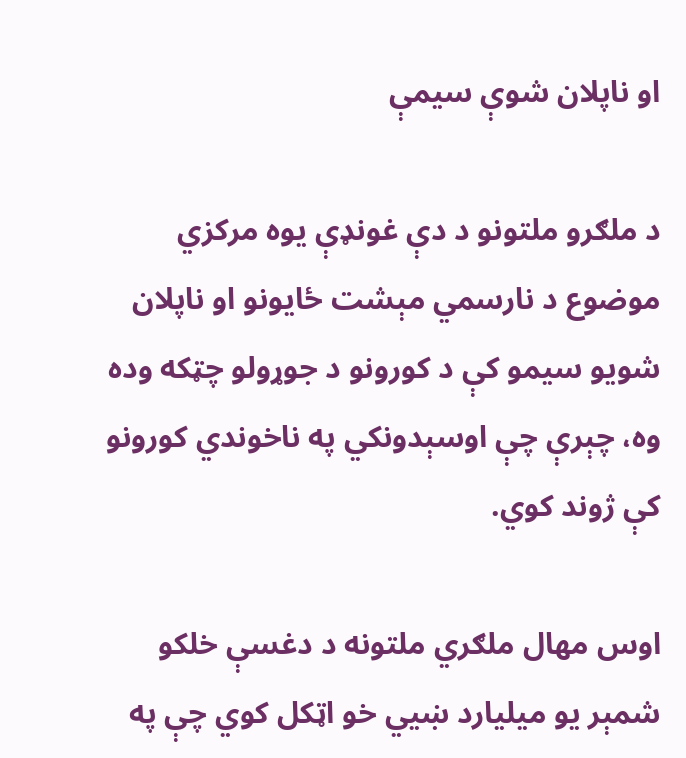او ناپلان شوې سیمې

د ملګرو ملتونو د دې غونډې یوه مرکزي موضوع د نارسمي مېشت ځایونو او ناپلان شویو سیمو کې د کورونو د جوړولو چټکه وده وه، چېرې چې اوسېدونکي په ناخوندي کورونو کې ژوند کوي.

اوس مهال ملګري ملتونه د دغسې خلکو شمېر یو میلیارد ښيي خو اټکل کوي چې په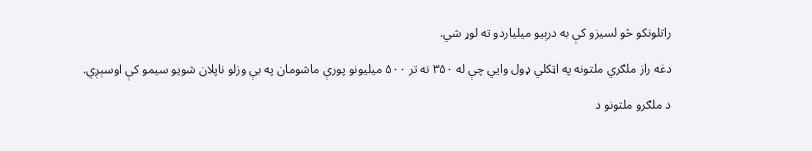راتلونکو څو لسیزو کې به درېیو میلیاردو ته لوړ شي.

دغه راز ملګري ملتونه په اټکلي ډول وايي چې له ۳۵۰ نه تر ۵۰۰ میلیونو پورې ماشومان په بې وزلو ناپلان شویو سیمو کې اوسېږي.

د ملګرو ملتونو د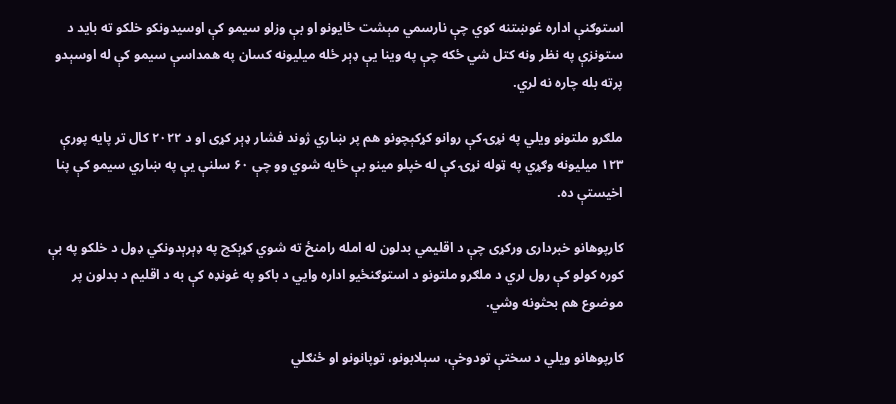استوګنې اداره غوښتنه کوي چې نارسمي مېشت ځایونو او بې وزلو سیمو کې اوسیدونکو خلکو ته باید د ستونزې په نظر ونه کتل شي ځکه چې په وینا یې ډېر ځله میلیونه کسان په همداسې سیمو کې له اوسېدو پرته بله چاره نه لري.

ملګرو ملتونو ویلي په نړۍ کې روانو کړکېچونو هم پر ښاري ژوند فشار ډېر کړی او د ۲۰۲۲ کال تر پایه پورې ۱۲۳ میلیونه وګړي په ټوله نړۍ کې له خپلو مینو بې ځایه شوي وو چې ۶۰ سلنې یې په ښاري سیمو کې پنا اخیستې ده.

کارپوهانو خبرداری ورکړی چې د اقلیمي بدلون له امله رامنځ ته شوي کړېکچ په ډېرېدونکي ډول د خلکو په بې کوره کولو کې رول لري د ملګرو ملتونو د استوګنځیو اداره وايي د باکو په غونډه کې به د اقلیم د بدلون پر موضوع هم بحثونه وشي.

کارپوهانو ویلي د سختې تودوخې، سېلابونو، توپانونو او ځنګلي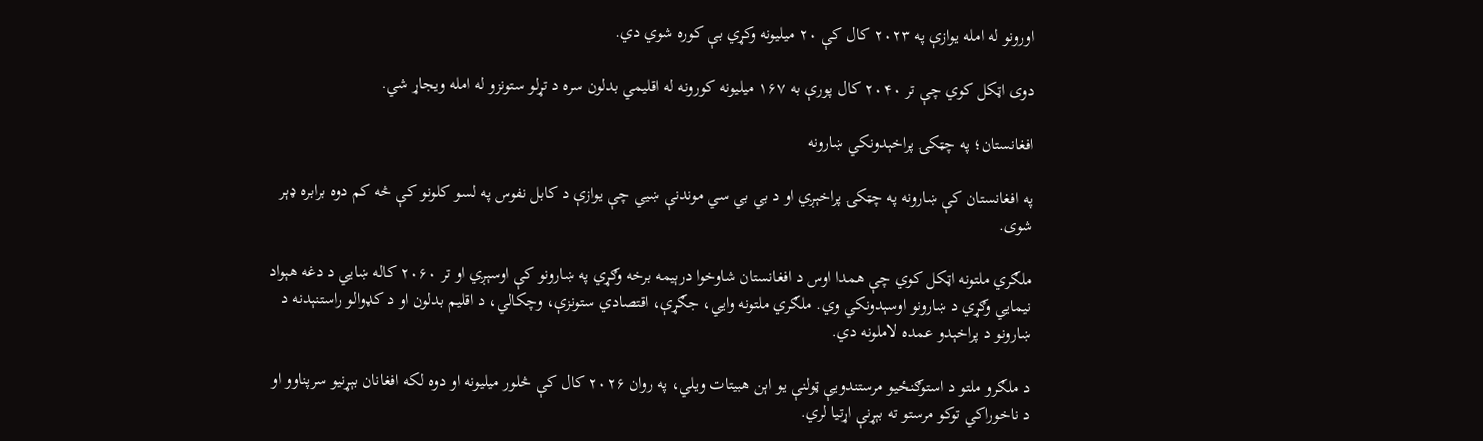اورونو له امله یوازې په ۲۰۲۳ کال کې ۲۰ میلیونه وکړي بې کوره شوي دي.

دوی اټکل کوي چې تر ۲۰۴۰ کال پورې به ۱۶۷ میلیونه کورونه له اقلیمي بدلون سره د تړلو ستونزو له امله ویجاړ شي.

افغانستان؛ په چټکۍ پراخېدونکي ښارونه

په افغانستان کې ښارونه په چټکۍ پراخېږي او د بي بي سي موندنې ښيي چې یوازې د کابل نفوس په لسو کلونو کې څه کم دوه برابره ډېر شوی.

ملګري ملتونه اټکل کوي چې همدا اوس د افغانستان شاوخوا درېیمه برخه وګړي په ښارونو کې اوسېږي او تر ۲۰۶۰ کاله ښايي د دغه هېواد نیمايي وګړي د ښارونو اوسېدونکي وي. ملګري ملتونه وايي، جګړې، اقتصادي ستونزې، وچکالي، د اقلیم بدلون او د کډوالو راستنېدنه د ښارونو د پراخېدو عمده لاملونه دي.

د ملګرو ملتو د استوګنځیو مرستندویې ټولنې یو اېن هبیتات ویلي، په روان ۲۰۲۶ کال کې څلور میلیونه او دوه لکه افغانان بېړنیو سرپناوو او د ناخوراکي توکو مرستو ته بېړنې اړتیا لري.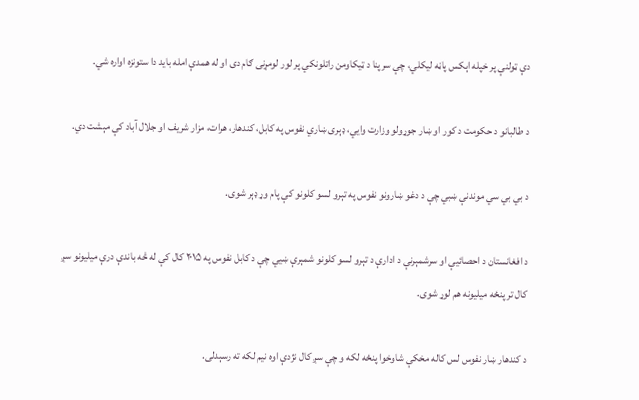دې ټولنې پر خپله اېکس پاڼه لیکلي، چې سرپنا د ټیکاومن راتلونکي پر لور لومړنی ګام دی او له همدې امله باید دا ستونزه اواره شي.

د طالبانو د حکومت د کور او ښار جوړولو وزارت وايي، ډېری ښاري نفوس په کابل، کندهار، هرات، مزار شریف او جلال آباد کې مېشت دي.

د بي بي سي موندنې ښبي چې د دغو ښارونو نفوس په تېرو لسو کلونو کې پام وړ ډېر شوی.

د افغانستان د احصائیې او سرشمېرنې د ادارې د تېرو لسو کلونو شمېرې ښیي چې د کابل نفوس په ۲۰۱۵ کال کې له څه باندې درې میلیونو سږ کال تر پنځه میلیونه هم لوړ شوی.

د کندهار ښار نفوس لس کاله مخکې شاوخوا پنځه لکه و چې سږ کال نژدې اوه نیم لکه ته رسېدلی.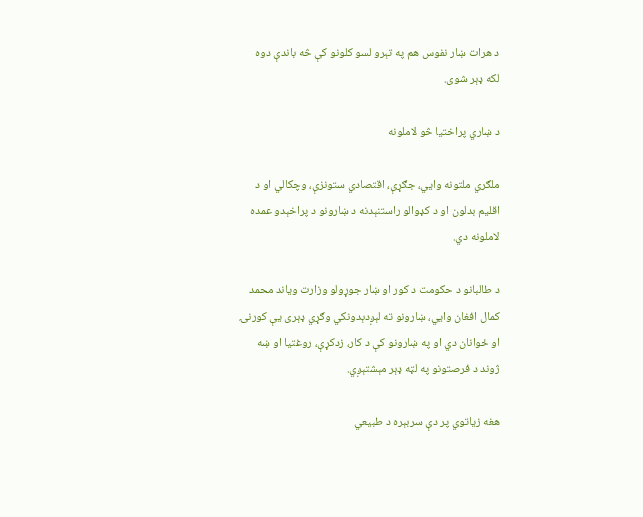د هرات ښار نفوس هم په تېرو لسو کلونو کې څه باندې دوه لکه ډېر شوی.

د ښاري پراختیا څو لاملونه

ملګري ملتونه وايي، جګړې، اقتصادي ستونزې، وچکالي او د اقلیم بدلون او د کډوالو راستنېدنه د ښارونو د پراخېدو عمده لاملونه دي.

د طالبانو د حکومت د کور او ښار جوړولو وزارت ویاند محمد کمال افغان وايي، ښارونو ته لېږدېدونکي وګړي ډېری یې کورنۍ او ځوانان دي او په ښارونو کې د کار، زدکړې، روغتیا او ښه ژوند د فرصتونو په لټه ډېر مېشتېږي.

هغه زیاتوي پر دې سربېره د طبيعي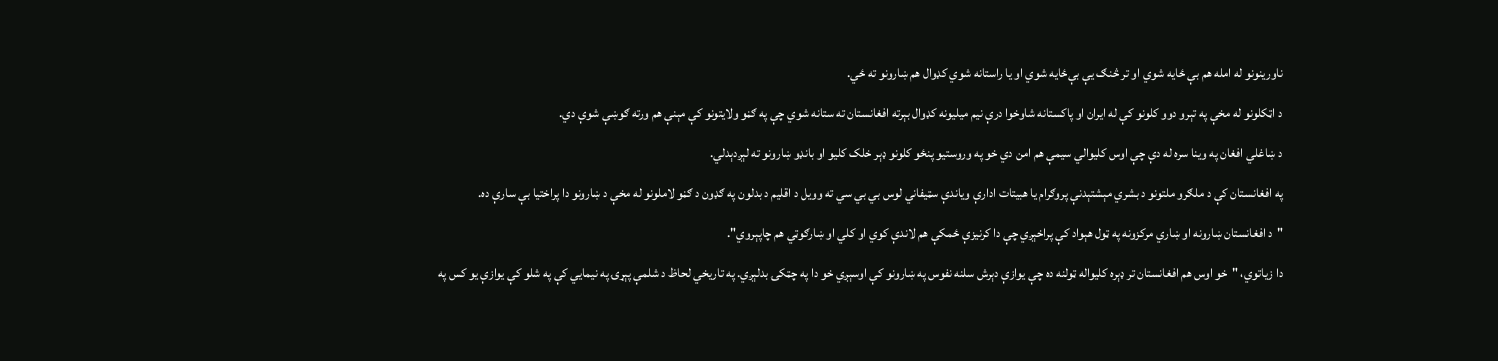ناورینونو له امله هم بې ځایه شوي او تر څنګ یې بې‌ځایه شوي او یا راستانه شوي کډوال هم ښارونو ته ځي.

د اټکلونو له مخې په تېرو دوو کلونو کې له ایران او پاکستانه شاوخوا درې نیم میلیونه کډوال بېرته افغانستان ته ستانه شوي چې په ګڼو ولایتونو کې مېنې هم ورته ګوښې شوې دي.

د ښاغلي افغان په وینا سره له دې چې اوس کليوالي سیمې هم امن دي خو په وروستیو پنځو کلونو ډېر خلک کلیو او بانډو ښارونو ته لېږدېدلي.

په افغانستان کې د ملګرو ملتونو د بشري مېشتېدنې پروګرام یا هبیتات ادارې ویاندې سټيفاني لوس بي بي سي ته وویل د اقلیم د بدلون په ګډون د ګڼو لاملونو له مخې د ښارونو دا پراختیا بې سارې ده.

"د افغانستان ښارونه او ښاري مرکزونه په ټول هېواد کې پراخېږي چې دا کرنیزې ځمکې هم لاندې کوي او کلي او ښارګوټي هم چاپېروي".

دا زیاتوي، "خو اوس هم افغانستان تر ډېره کليواله ټولنه ده چې یوازې دېرش سلنه نفوس په ښارونو کې اوسېږي خو دا په چټکۍ بدلېږي. په تاریخي لحاظ د شلمې پېړۍ په نیمايي کې په شلو کې یوازې یو کس په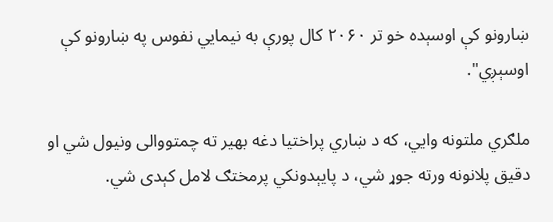ښارونو کې اوسېده خو تر ۲۰۶۰ کال پورې به نيمايي نفوس په ښارونو کې اوسېږي".

ملګري ملتونه وايي، که د ښاري پراختیا دغه بهیر ته چمتووالی ونیول شي او دقیق پلانونه ورته جوړ شي، د پایېدونکي پرمختګ لامل کېدی شي.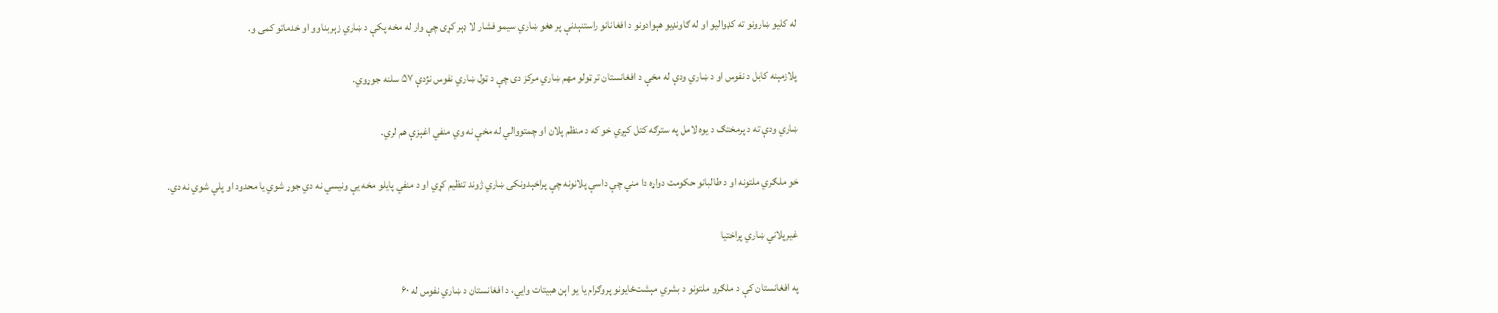له کلیو ښارونو ته کډواليو او له ګاونډیو هېوادونو د افغانانو راستنېدنې پر هغو ښاري سیمو فشار لا ډېر کړی چې وار له مخه پکې د ښاري زېربناوو او خدماتو کمی و.

پلازمېنه کابل د نفوس او د ښاري ودې له مخې د افغانستان تر ټولو مهم ښاري مرکز دی چې د ټول ښاري نفوس نژدې ۵۷ سلنه جوړوي.

ښاري ودې ته د پرمختګ د یوه لامل په سترګه کتل کېږي خو که د منظم پلان او چمتووالي له مخې نه وي منفي اغېزې هم لري.

خو ملګري ملتونه او د طالبانو حکومت دواړه دا مني چې داسې پلانونه چې پراخېدونکی ښاري ژوند تنظیم کړي او د منفي پایلو مخه یې ونیسي نه دي جوړ شوي یا محدود او پلي شوي نه دي.

غیرپلاني ښاري پراختیا

په افغانستان کې د ملګرو ملتونو د بشري مېشت‌ځایونو پروګرام یا یو اېن هبیتات وایي، د افغانستان د ښاري نفوس له ۶۰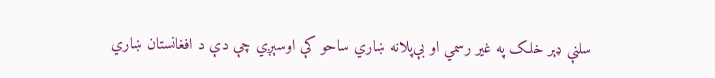سلنې ډېر خلک په غیر رسمي او بې‌پلانه ښاري ساحو کې اوسېږي چې دې د افغانستان ښاري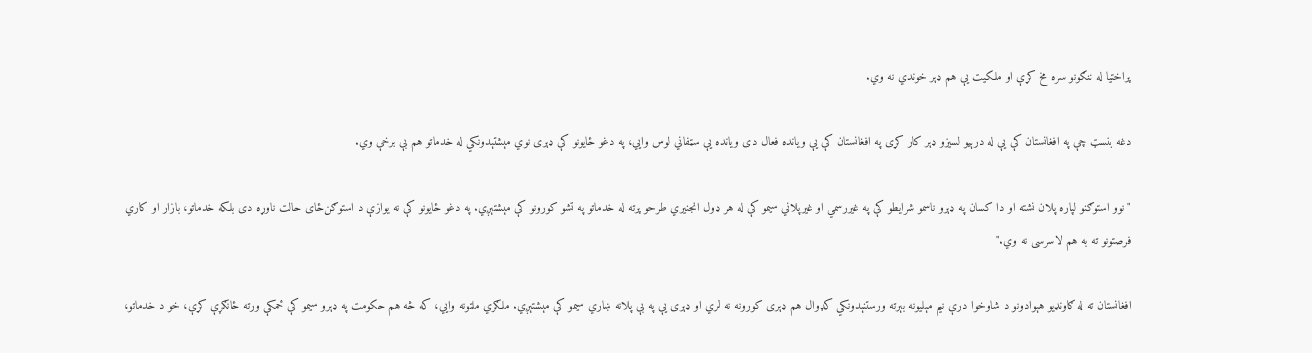پراختيا له ننګونو سره مخ کړې او ملکیت يې هم ډېر خوندي نه وي.

دغه بنسټ چې په افغانستان کې یې له درېیو لسیزو ډېر کار کړی په افغانستان کې يې ویانده فعال دی ویانده یې سټفاني لوس وايي، په دغو ځایونو کې ډېری نوي مېشتېدونکي له خدماتو هم بې برخې وي.

"نوو استوګنو لپاره پلان نشته او دا کسان په ډېرو ناسمو شرایطو کې په غیررسمي او غیرپلاني سیمو کې له هر ډول انجنیري طرحو پرته له خدماتو په تشو کورونو کې مېشتېږي. په دغو ځایونو کې نه یوازې د استوګن‌ځای حالت ناوړه دی بلکه خدماتو، بازار او کاري فرصتونو ته به هم لاسرسی نه وي."

افغانستان ته له ګاونډیو هېوادونو د شاوخوا درې نیم مېلیونه بېرته ورستنېدونکي کډوال هم ډېری کورونه نه لري او ډېری یې په بې پلانه ښاري سیمو کې مېشتېږي. ملګري ملتونه وايي، که څه هم حکومت په ډېرو سیمو کې ځمکې ورته ځانګړې کړې، خو د خدماتو،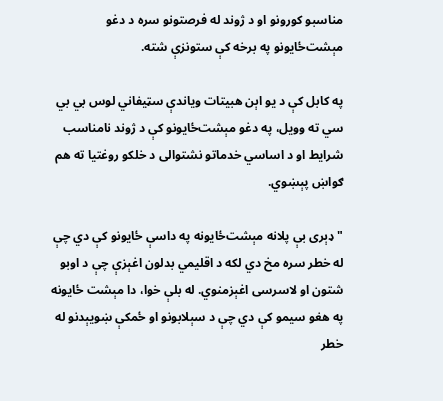مناسبو کورونو او د ژوند له فرصتونو سره د دغو مېشت‌ځایونو په برخه کې ستونزې شته.

په کابل کې د یو اېن هبیتات ویاندې سټیفاني لوس بي بي سي ته وویل، په دغو مېشت‌ځایونو کې د ژوند نامناسب شرایط او د اساسي خدماتو نشتوالی د خلکو روغتیا ته هم ګواښ پېښوي.

"ډېری بې پلانه مېشت‌ځایونه په داسې ځایونو کې دي چې له خطر سره مخ دي لکه د اقلیمي بدلون اغېزې چې د اوبو شتون او لاسرسی اغېزمنوي. له بلې خوا، دا مېشت ځایونه په هغو سیمو کې دي چې د سېلابونو او ځمکې ښویېدنو له خطر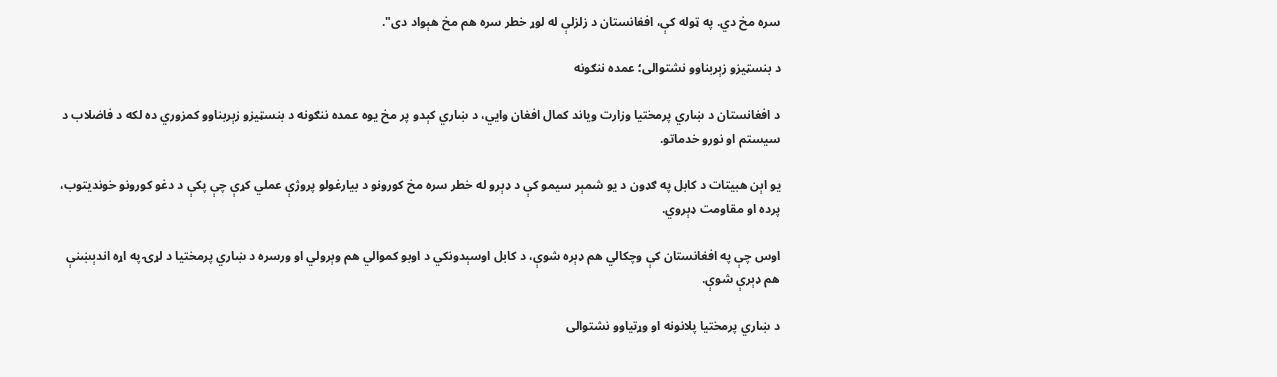سره مخ دي. په ټوله کې، افغانستان د زلزلې له لوړ خطر سره هم مخ هېواد دی".

د بنسټیزو زېربناوو نشتوالی؛ عمده ننګونه

د افغانستان د ښاري پرمختیا وزارت ویاند کمال افغان وايي، د ښاري کېدو پر مخ یوه عمده ننګونه د بنسټیزو زېربناوو کمزوري ده لکه د فاضلاب د سیستم او نورو خدماتو.

یو اېن هبیتات د کابل په ګډون د یو شمېر سیمو کې د ډېرو له خطر سره مخ کورونو د بیارغولو پروژې عملي کړې چې پکې د دغو کورونو خوندیتوب، پرده او مقاومت ډېروي.

اوس چې په افغانستان کې وچکالي هم ډېره شوې، د کابل اوسېدونکي د اوبو کموالي هم وېرولي او ورسره د ښاري پرمختيا د لړۍ په اړه اندېښنې هم ډېرې شوې.

د ښاري پرمختیا پلانونه او وړتیاوو نشتوالی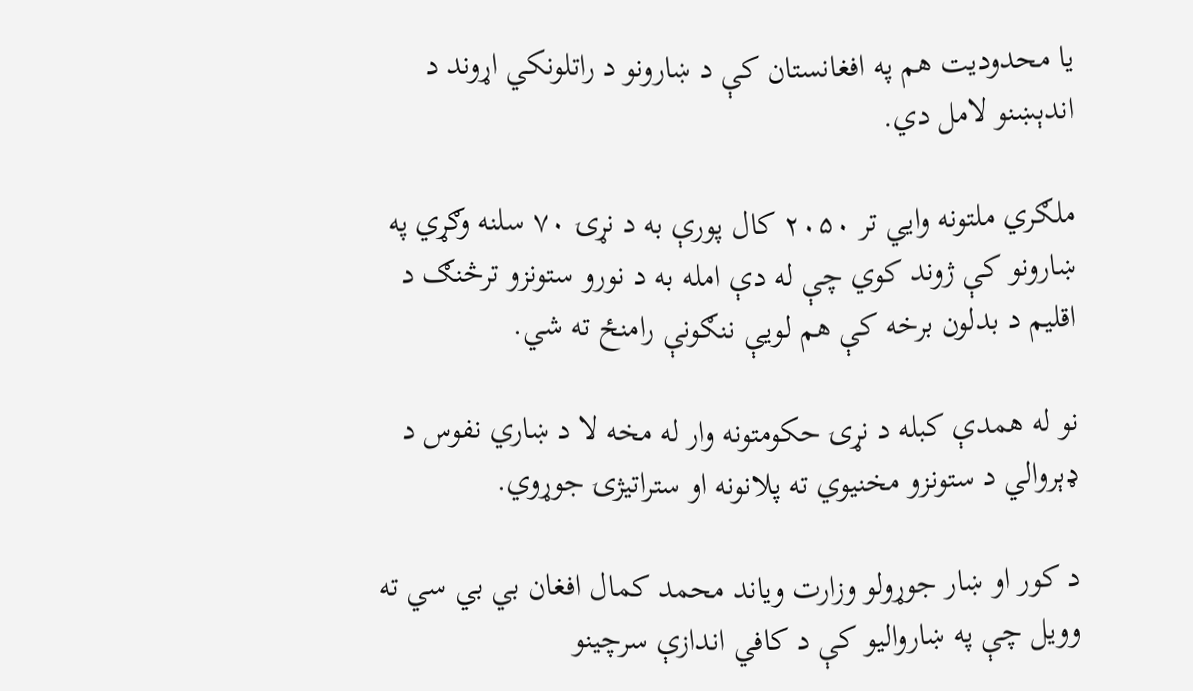یا محدودیت هم په افغانستان کې د ښارونو د راتلونکي اړوند د اندېښنو لامل دي.

ملګري ملتونه وايي تر ۲۰۵۰ کال پورې به د نړۍ ۷۰ سلنه وګړي په ښارونو کې ژوند کوي چې له دې امله به د نورو ستونزو ترڅنګ د اقلیم د بدلون برخه کې هم لویې ننګونې رامنځ ته شي.

نو له همدې کبله د نړۍ حکومتونه وار له مخه لا د ښاري نفوس د ډېروالي د ستونزو مخنيوي ته پلانونه او ستراتیژۍ جوړوي.

د کور او ښار جوړولو وزارت ویاند محمد کمال افغان بي بي سي ته وویل چې په ښاروالیو کې د کافي اندازې سرچینو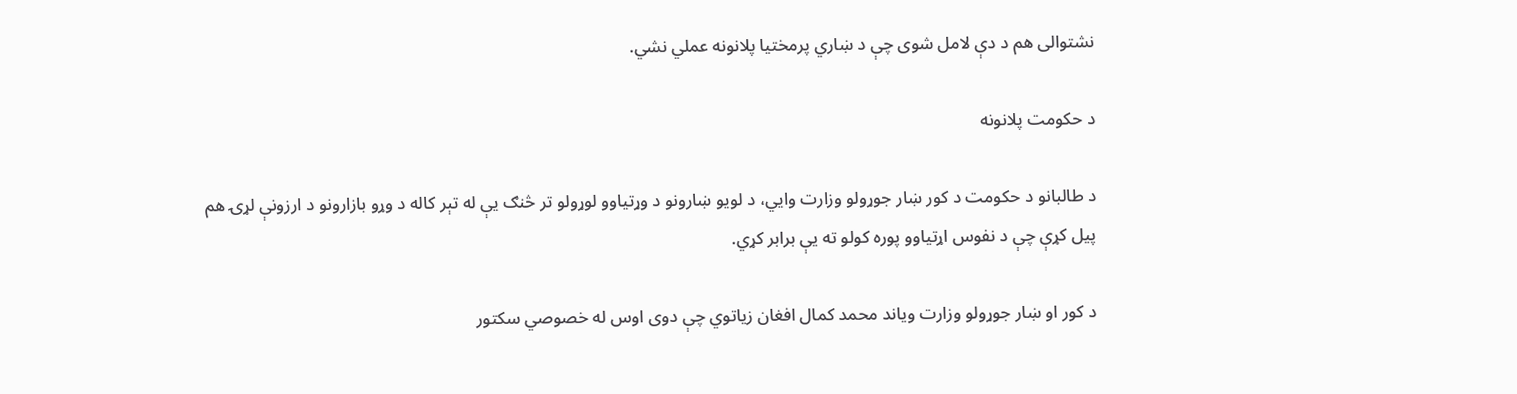نشتوالی هم د دې لامل شوی چې د ښاري پرمختيا پلانونه عملي نشي.

د حکومت پلانونه

د طالبانو د حکومت د کور ښار جوړولو وزارت وايي، د لویو ښارونو د وړتیاوو لوړولو تر څنګ يې له تېر کاله د وړو بازارونو د ارزونې لړۍ هم پیل کړې چې د نفوس اړتیاوو پوره کولو ته یې برابر کړي.

د کور او ښار جوړولو وزارت ویاند محمد کمال افغان زیاتوي چې دوی اوس له خصوصي سکتور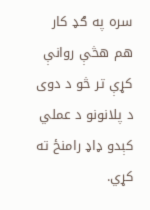سره په ګډ کار هم هڅې روانې کړې تر څو د دوی د پلانونو د عملي کېدو ډاډ رامنځ ته کړي.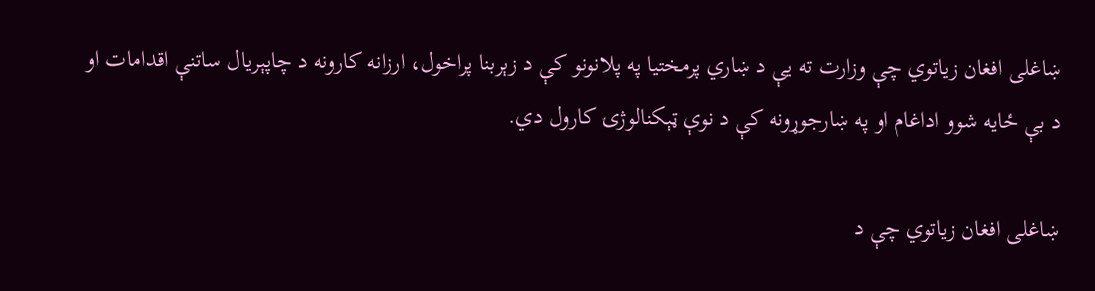ښاغلی افغان زیاتوي چې وزارت ته يې د ښاري پرمختيا په پلانونو کې د زېربنا پراخول، ارزانه کارونه د چاپېریال ساتنې اقدامات او د بې ځایه شوو اداغام او په ښارجوړونه کې د نوې ټېکنالوژۍ کارول دي.

ښاغلی افغان زیاتوي چې د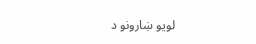لویو ښارونو د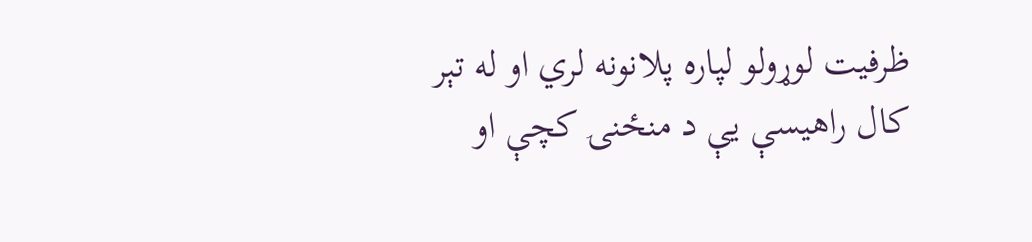ظرفیت لوړولو لپاره پلانونه لري او له تېر کال راهیسې يې د منځنۍ کچې او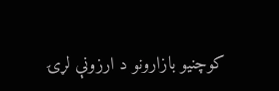کوچنیو بازارونو د ارزونې لړۍ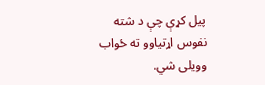پیل کړې چې د شته نفوس اړتیاوو ته ځواب وویلی شي.